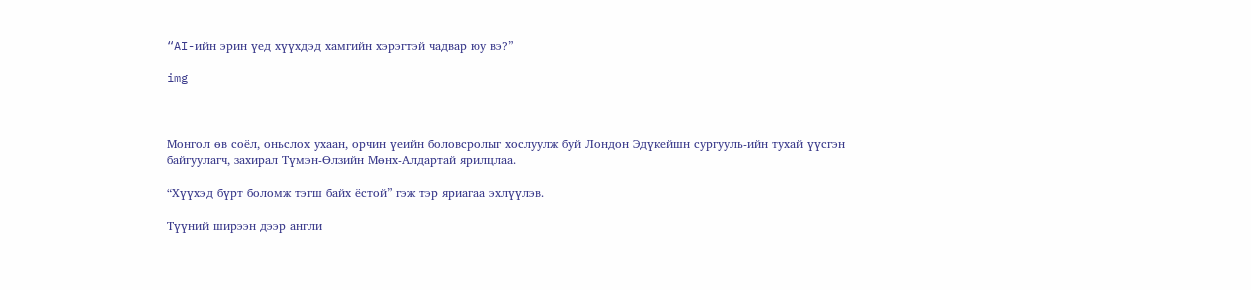“AI-ийн эрин үед хүүхдэд хамгийн хэрэгтэй чадвар юу вэ?”

img



Монгол өв соёл, оньслох ухаан, орчин үеийн боловсролыг хослуулж буй Лондон Эдүкейшн сургууль-ийн тухай үүсгэн байгуулагч, захирал Түмэн-Өлзийн Мөнх-Алдартай ярилцлаа.

“Хүүхэд бүрт боломж тэгш байх ёстой” гэж тэр яриагаа эхлүүлэв.

Түүний ширээн дээр англи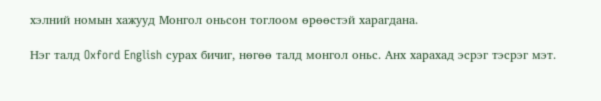хэлний номын хажууд Монгол оньсон тоглоом өрөөстэй харагдана.

Нэг талд Oxford English сурах бичиг, нөгөө талд монгол оньс. Анх харахад эсрэг тэсрэг мэт.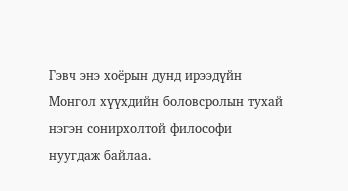Гэвч энэ хоёрын дунд ирээдүйн Монгол хүүхдийн боловсролын тухай нэгэн сонирхолтой философи нуугдаж байлаа.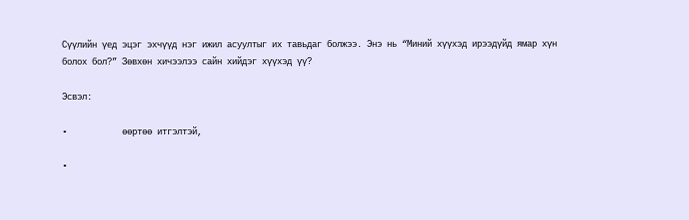Сүүлийн үед эцэг эхчүүд нэг ижил асуултыг их тавьдаг болжээ. Энэ нь “Миний хүүхэд ирээдүйд ямар хүн болох бол?” Зөвхөн хичээлээ сайн хийдэг хүүхэд үү?

Эсвэл:

•           өөртөө итгэлтэй,

•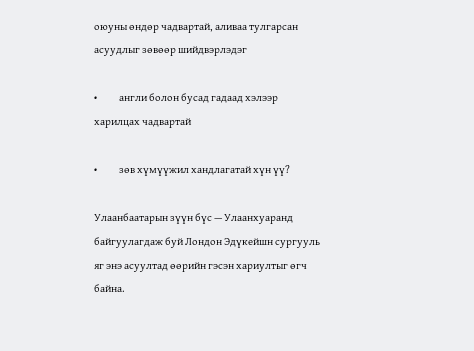оюуны өндөр чадвартай, аливаа тулгарсан асуудлыг зөвөөр шийдвэрлэдэг

•           англи болон бусад гадаад хэлээр харилцах чадвартай

•           зөв хүмүүжил хандлагатай хүн үү?

Улаанбаатарын зүүн бүс — Улаанхуаранд байгуулагдаж буй Лондон Эдүкейшн сургууль яг энэ асуултад өөрийн гэсэн хариултыг өгч байна.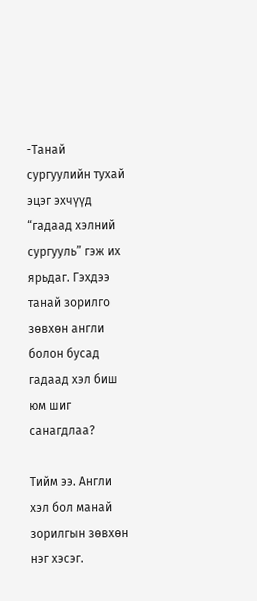-Танай сургуулийн тухай эцэг эхчүүд “гадаад хэлний сургууль” гэж их ярьдаг. Гэхдээ танай зорилго зөвхөн англи болон бусад гадаад хэл биш юм шиг санагдлаа?

Тийм ээ. Англи хэл бол манай зорилгын зөвхөн нэг хэсэг.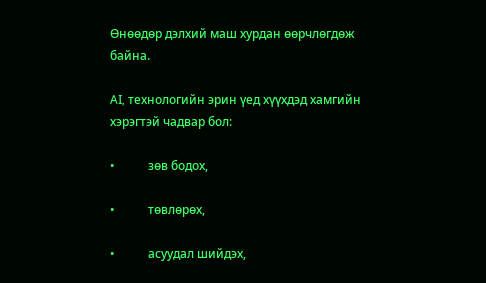Өнөөдөр дэлхий маш хурдан өөрчлөгдөж байна.

AI, технологийн эрин үед хүүхдэд хамгийн хэрэгтэй чадвар бол:

•           зөв бодох,

•           төвлөрөх,

•           асуудал шийдэх,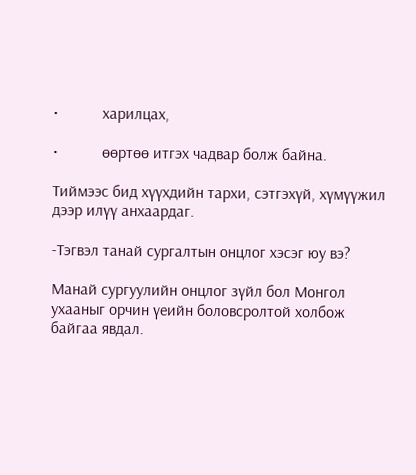•           харилцах,

•           өөртөө итгэх чадвар болж байна.

Тиймээс бид хүүхдийн тархи, сэтгэхүй, хүмүүжил дээр илүү анхаардаг.

-Тэгвэл танай сургалтын онцлог хэсэг юу вэ?

Манай сургуулийн онцлог зүйл бол Монгол ухааныг орчин үеийн боловсролтой холбож байгаа явдал.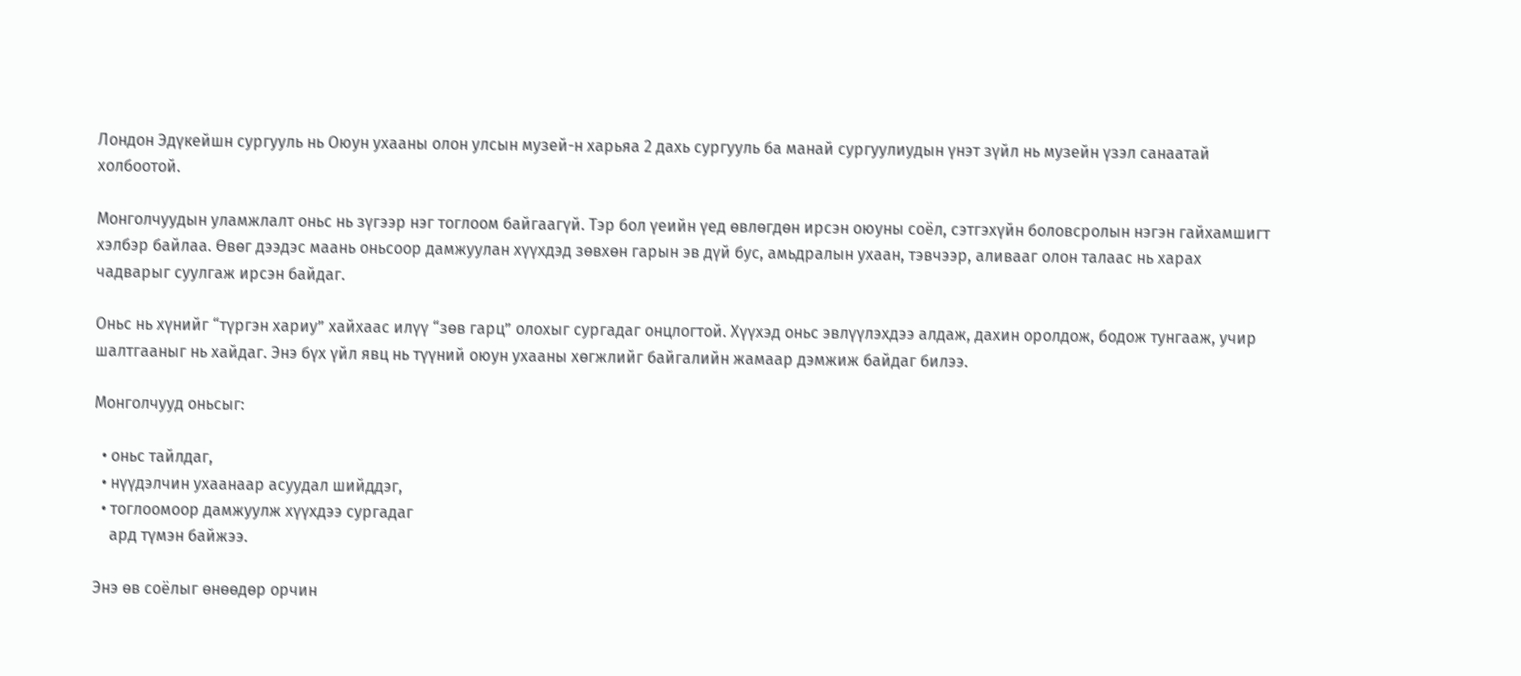Лондон Эдүкейшн сургууль нь Оюун ухааны олон улсын музей-н харьяа 2 дахь сургууль ба манай сургуулиудын үнэт зүйл нь музейн үзэл санаатай холбоотой.

Монголчуудын уламжлалт оньс нь зүгээр нэг тоглоом байгаагүй. Тэр бол үеийн үед өвлөгдөн ирсэн оюуны соёл, сэтгэхүйн боловсролын нэгэн гайхамшигт хэлбэр байлаа. Өвөг дээдэс маань оньсоор дамжуулан хүүхдэд зөвхөн гарын эв дүй бус, амьдралын ухаан, тэвчээр, аливааг олон талаас нь харах чадварыг суулгаж ирсэн байдаг.

Оньс нь хүнийг “түргэн хариу” хайхаас илүү “зөв гарц” олохыг сургадаг онцлогтой. Хүүхэд оньс эвлүүлэхдээ алдаж, дахин оролдож, бодож тунгааж, учир шалтгааныг нь хайдаг. Энэ бүх үйл явц нь түүний оюун ухааны хөгжлийг байгалийн жамаар дэмжиж байдаг билээ.

Монголчууд оньсыг:

  • оньс тайлдаг,
  • нүүдэлчин ухаанаар асуудал шийддэг,
  • тоглоомоор дамжуулж хүүхдээ сургадаг
    ард түмэн байжээ.

Энэ өв соёлыг өнөөдөр орчин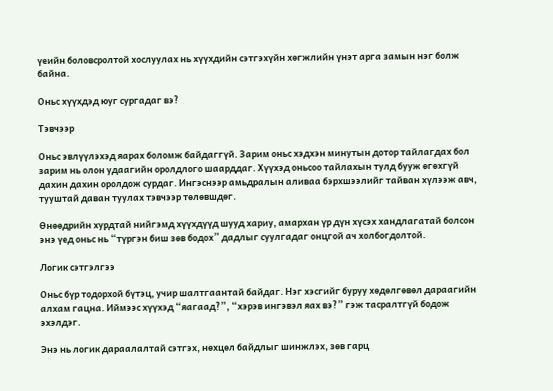үеийн боловсролтой хослуулах нь хүүхдийн сэтгэхүйн хөгжлийн үнэт арга замын нэг болж байна.

Оньс хүүхдэд юуг сургадаг вэ?

Тэвчээр

Оньс эвлүүлэхэд яарах боломж байдаггүй. Зарим оньс хэдхэн минутын дотор тайлагдах бол зарим нь олон удаагийн оролдлого шаарддаг. Хүүхэд оньсоо тайлахын тулд бууж өгөхгүй дахин дахин оролдож сурдаг. Ингэснээр амьдралын аливаа бэрхшээлийг тайван хүлээж авч, тууштай даван туулах тэвчээр төлөвшдөг.

Өнөөдрийн хурдтай нийгэмд хүүхдүүд шууд хариу, амархан үр дүн хүсэх хандлагатай болсон энэ үед оньс нь “түргэн биш зөв бодох” дадлыг суулгадаг онцгой ач холбогдолтой.

Логик сэтгэлгээ

Оньс бүр тодорхой бүтэц, учир шалтгаантай байдаг. Нэг хэсгийг буруу хөдөлгөвөл дараагийн алхам гацна. Иймээс хүүхэд “яагаад?”, “хэрэв ингэвэл яах вэ?” гэж тасралтгүй бодож эхэлдэг.

Энэ нь логик дараалалтай сэтгэх, нөхцөл байдлыг шинжлэх, зөв гарц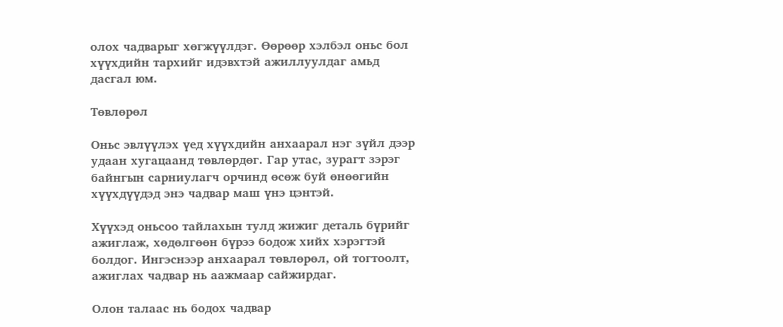олох чадварыг хөгжүүлдэг. Өөрөөр хэлбэл оньс бол хүүхдийн тархийг идэвхтэй ажиллуулдаг амьд дасгал юм.

Төвлөрөл

Оньс эвлүүлэх үед хүүхдийн анхаарал нэг зүйл дээр удаан хугацаанд төвлөрдөг. Гар утас, зурагт зэрэг байнгын сарниулагч орчинд өсөж буй өнөөгийн хүүхдүүдэд энэ чадвар маш үнэ цэнтэй.

Хүүхэд оньсоо тайлахын тулд жижиг деталь бүрийг ажиглаж, хөдөлгөөн бүрээ бодож хийх хэрэгтэй болдог. Ингэснээр анхаарал төвлөрөл, ой тогтоолт, ажиглах чадвар нь аажмаар сайжирдаг.

Олон талаас нь бодох чадвар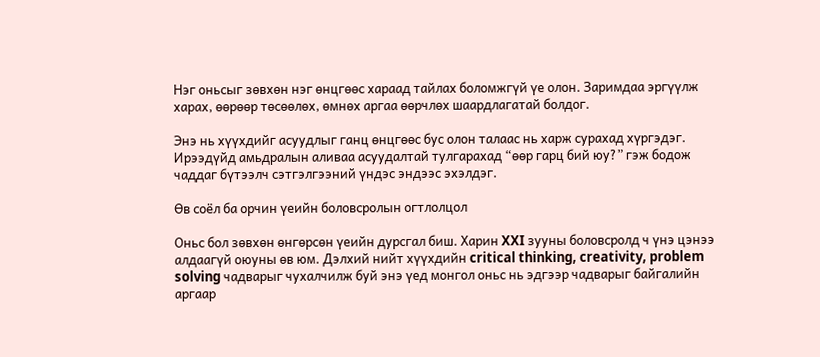Нэг оньсыг зөвхөн нэг өнцгөөс хараад тайлах боломжгүй үе олон. Заримдаа эргүүлж харах, өөрөөр төсөөлөх, өмнөх аргаа өөрчлөх шаардлагатай болдог.

Энэ нь хүүхдийг асуудлыг ганц өнцгөөс бус олон талаас нь харж сурахад хүргэдэг. Ирээдүйд амьдралын аливаа асуудалтай тулгарахад “өөр гарц бий юу?” гэж бодож чаддаг бүтээлч сэтгэлгээний үндэс эндээс эхэлдэг.

Өв соёл ба орчин үеийн боловсролын огтлолцол

Оньс бол зөвхөн өнгөрсөн үеийн дурсгал биш. Харин XXI зууны боловсролд ч үнэ цэнээ алдаагүй оюуны өв юм. Дэлхий нийт хүүхдийн critical thinking, creativity, problem solving чадварыг чухалчилж буй энэ үед монгол оньс нь эдгээр чадварыг байгалийн аргаар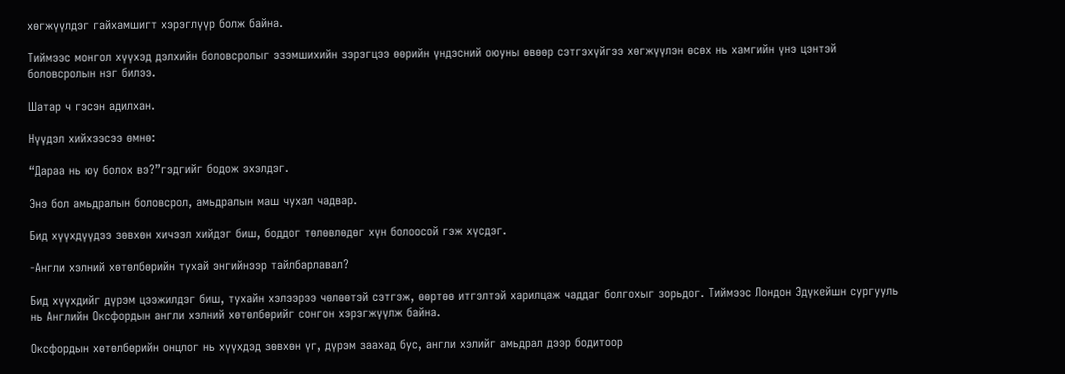хөгжүүлдэг гайхамшигт хэрэглүүр болж байна.

Тиймээс монгол хүүхэд дэлхийн боловсролыг эзэмшихийн зэрэгцээ өөрийн үндэсний оюуны өвөөр сэтгэхүйгээ хөгжүүлэн өсөх нь хамгийн үнэ цэнтэй боловсролын нэг билээ.

Шатар ч гэсэн адилхан.

Нүүдэл хийхээсээ өмнө:

“Дараа нь юу болох вэ?”гэдгийг бодож эхэлдэг.

Энэ бол амьдралын боловсрол, амьдралын маш чухал чадвар.

Бид хүүхдүүдээ зөвхөн хичээл хийдэг биш, боддог төлөвлөдөг хүн болоосой гэж хүсдэг.

-Англи хэлний хөтөлбөрийн тухай энгийнээр тайлбарлавал?

Бид хүүхдийг дүрэм цээжилдэг биш, тухайн хэлээрээ чөлөөтэй сэтгэж, өөртөө итгэлтэй харилцаж чаддаг болгохыг зорьдог. Тиймээс Лондон Эдүкейшн сургууль нь Английн Оксфордын англи хэлний хөтөлбөрийг сонгон хэрэгжүүлж байна.

Оксфордын хөтөлбөрийн онцлог нь хүүхдэд зөвхөн үг, дүрэм заахад бус, англи хэлийг амьдрал дээр бодитоор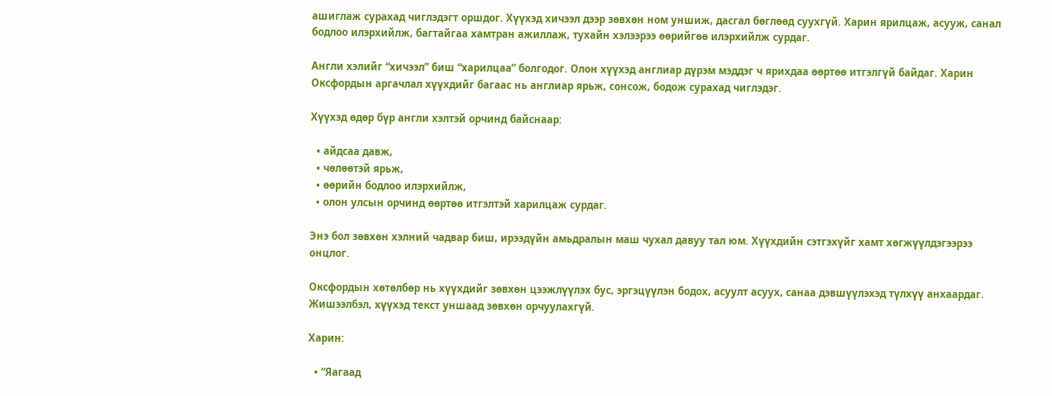ашиглаж сурахад чиглэдэгт оршдог. Хүүхэд хичээл дээр зөвхөн ном уншиж, дасгал бөглөөд суухгүй. Харин ярилцаж, асууж, санал бодлоо илэрхийлж, багтайгаа хамтран ажиллаж, тухайн хэлээрээ өөрийгөө илэрхийлж сурдаг.

Англи хэлийг “хичээл” биш “харилцаа” болгодог. Олон хүүхэд англиар дүрэм мэддэг ч ярихдаа өөртөө итгэлгүй байдаг. Харин Оксфордын аргачлал хүүхдийг багаас нь англиар ярьж, сонсож, бодож сурахад чиглэдэг.

Хүүхэд өдөр бүр англи хэлтэй орчинд байснаар:

  • айдсаа давж,
  • чөлөөтэй ярьж,
  • өөрийн бодлоо илэрхийлж,
  • олон улсын орчинд өөртөө итгэлтэй харилцаж сурдаг.

Энэ бол зөвхөн хэлний чадвар биш, ирээдүйн амьдралын маш чухал давуу тал юм. Хүүхдийн сэтгэхүйг хамт хөгжүүлдэгээрээ онцлог.

Оксфордын хөтөлбөр нь хүүхдийг зөвхөн цээжлүүлэх бус, эргэцүүлэн бодох, асуулт асуух, санаа дэвшүүлэхэд түлхүү анхаардаг. Жишээлбэл, хүүхэд текст уншаад зөвхөн орчуулахгүй.

Харин:

  • “Яагаад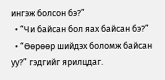ингэж болсон бэ?”
  • “Чи байсан бол яах байсан бэ?”
  • “Өөрөөр шийдэх боломж байсан уу?” гэдгийг ярилцдаг.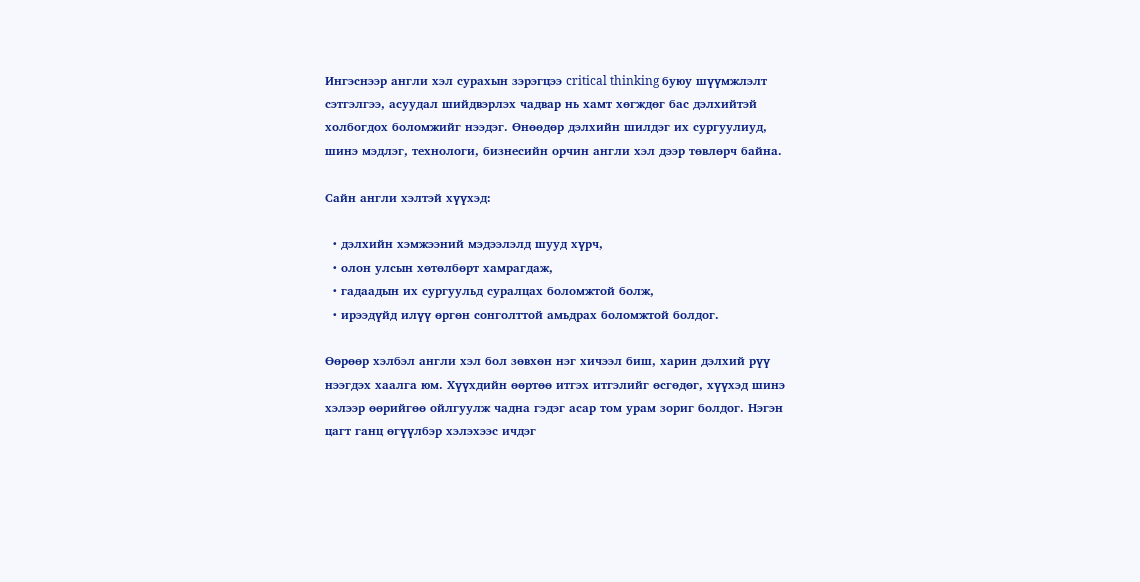Ингэснээр англи хэл сурахын зэрэгцээ critical thinking буюу шүүмжлэлт сэтгэлгээ, асуудал шийдвэрлэх чадвар нь хамт хөгждөг бас дэлхийтэй холбогдох боломжийг нээдэг. Өнөөдөр дэлхийн шилдэг их сургуулиуд, шинэ мэдлэг, технологи, бизнесийн орчин англи хэл дээр төвлөрч байна.

Сайн англи хэлтэй хүүхэд:

  • дэлхийн хэмжээний мэдээлэлд шууд хүрч,
  • олон улсын хөтөлбөрт хамрагдаж,
  • гадаадын их сургуульд суралцах боломжтой болж,
  • ирээдүйд илүү өргөн сонголттой амьдрах боломжтой болдог.

Өөрөөр хэлбэл англи хэл бол зөвхөн нэг хичээл биш, харин дэлхий рүү нээгдэх хаалга юм. Хүүхдийн өөртөө итгэх итгэлийг өсгөдөг, хүүхэд шинэ хэлээр өөрийгөө ойлгуулж чадна гэдэг асар том урам зориг болдог. Нэгэн цагт ганц өгүүлбэр хэлэхээс ичдэг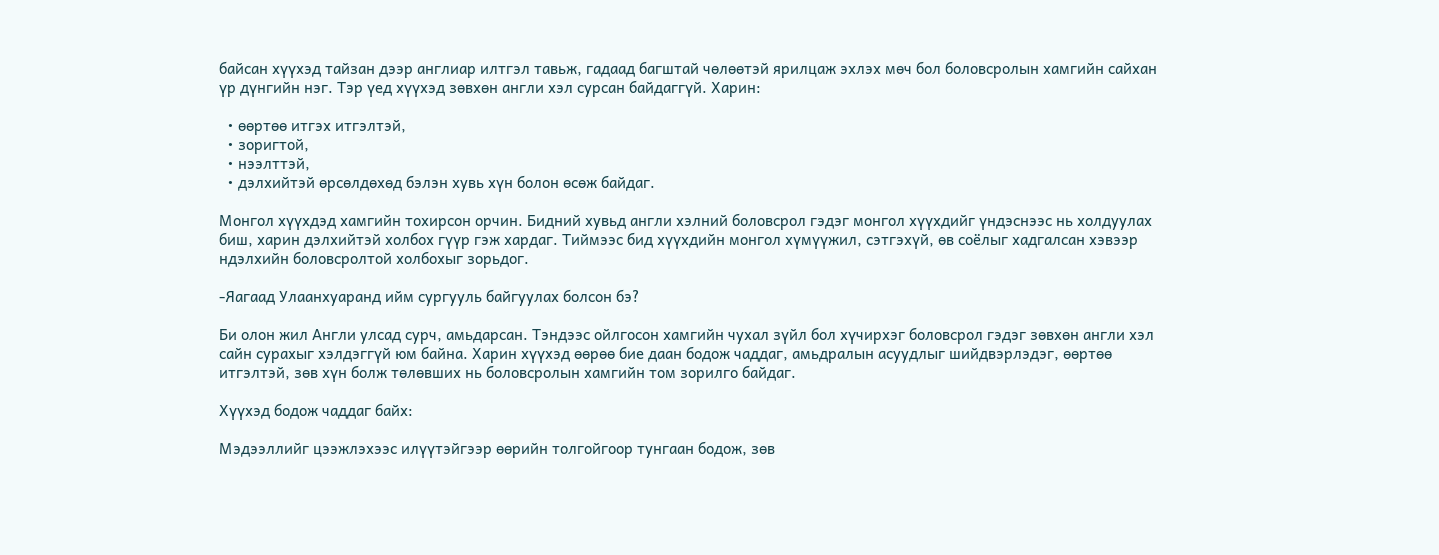байсан хүүхэд тайзан дээр англиар илтгэл тавьж, гадаад багштай чөлөөтэй ярилцаж эхлэх мөч бол боловсролын хамгийн сайхан үр дүнгийн нэг. Тэр үед хүүхэд зөвхөн англи хэл сурсан байдаггүй. Харин:

  • өөртөө итгэх итгэлтэй,
  • зоригтой,
  • нээлттэй,
  • дэлхийтэй өрсөлдөхөд бэлэн хувь хүн болон өсөж байдаг.

Монгол хүүхдэд хамгийн тохирсон орчин. Бидний хувьд англи хэлний боловсрол гэдэг монгол хүүхдийг үндэснээс нь холдуулах биш, харин дэлхийтэй холбох гүүр гэж хардаг. Тиймээс бид хүүхдийн монгол хүмүүжил, сэтгэхүй, өв соёлыг хадгалсан хэвээр ндэлхийн боловсролтой холбохыг зорьдог.

-Яагаад Улаанхуаранд ийм сургууль байгуулах болсон бэ?

Би олон жил Англи улсад сурч, амьдарсан. Тэндээс ойлгосон хамгийн чухал зүйл бол хүчирхэг боловсрол гэдэг зөвхөн англи хэл сайн сурахыг хэлдэггүй юм байна. Харин хүүхэд өөрөө бие даан бодож чаддаг, амьдралын асуудлыг шийдвэрлэдэг, өөртөө итгэлтэй, зөв хүн болж төлөвших нь боловсролын хамгийн том зорилго байдаг.

Хүүхэд бодож чаддаг байх:

Мэдээллийг цээжлэхээс илүүтэйгээр өөрийн толгойгоор тунгаан бодож, зөв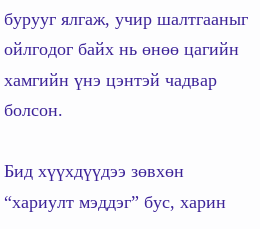бурууг ялгаж, учир шалтгааныг ойлгодог байх нь өнөө цагийн хамгийн үнэ цэнтэй чадвар болсон.

Бид хүүхдүүдээ зөвхөн “хариулт мэддэг” бус, харин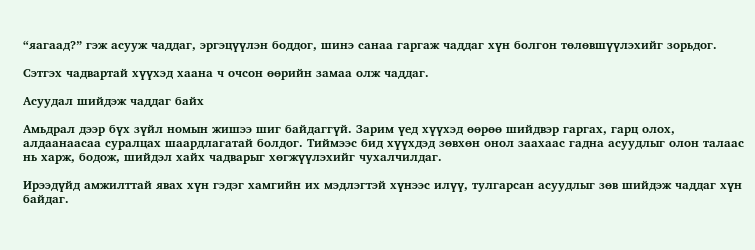“яагаад?” гэж асууж чаддаг, эргэцүүлэн боддог, шинэ санаа гаргаж чаддаг хүн болгон төлөвшүүлэхийг зорьдог.

Сэтгэх чадвартай хүүхэд хаана ч очсон өөрийн замаа олж чаддаг.

Асуудал шийдэж чаддаг байх

Амьдрал дээр бүх зүйл номын жишээ шиг байдаггүй. Зарим үед хүүхэд өөрөө шийдвэр гаргах, гарц олох, алдаанаасаа суралцах шаардлагатай болдог. Тиймээс бид хүүхдэд зөвхөн онол заахаас гадна асуудлыг олон талаас нь харж, бодож, шийдэл хайх чадварыг хөгжүүлэхийг чухалчилдаг.

Ирээдүйд амжилттай явах хүн гэдэг хамгийн их мэдлэгтэй хүнээс илүү, тулгарсан асуудлыг зөв шийдэж чаддаг хүн байдаг.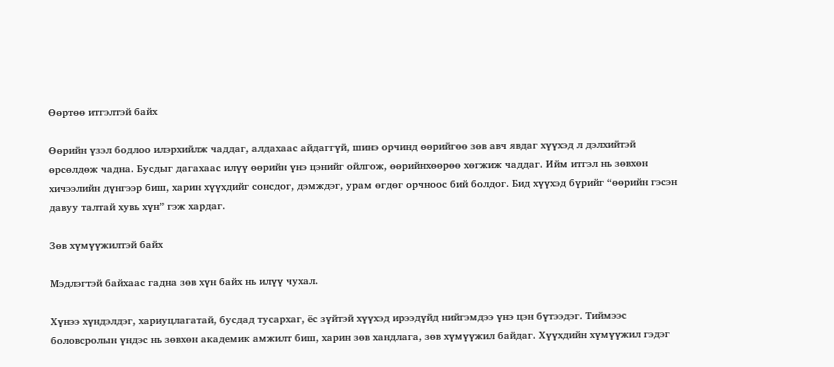Өөртөө итгэлтэй байх

Өөрийн үзэл бодлоо илэрхийлж чаддаг, алдахаас айдаггүй, шинэ орчинд өөрийгөө зөв авч явдаг хүүхэд л дэлхийтэй өрсөлдөж чадна. Бусдыг дагахаас илүү өөрийн үнэ цэнийг ойлгож, өөрийнхөөрөө хөгжиж чаддаг. Ийм итгэл нь зөвхөн хичээлийн дүнгээр биш, харин хүүхдийг сонсдог, дэмждэг, урам өгдөг орчноос бий болдог. Бид хүүхэд бүрийг “өөрийн гэсэн давуу талтай хувь хүн” гэж хардаг.

Зөв хүмүүжилтэй байх

Мэдлэгтэй байхаас гадна зөв хүн байх нь илүү чухал.

Хүнээ хүндэлдэг, хариуцлагатай, бусдад тусархаг, ёс зүйтэй хүүхэд ирээдүйд нийгэмдээ үнэ цэн бүтээдэг. Тиймээс боловсролын үндэс нь зөвхөн академик амжилт биш, харин зөв хандлага, зөв хүмүүжил байдаг. Хүүхдийн хүмүүжил гэдэг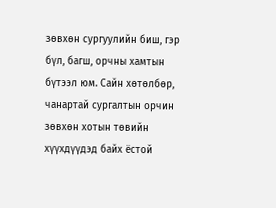зөвхөн сургуулийн биш, гэр бүл, багш, орчны хамтын бүтээл юм. Сайн хөтөлбөр, чанартай сургалтын орчин зөвхөн хотын төвийн хүүхдүүдэд байх ёстой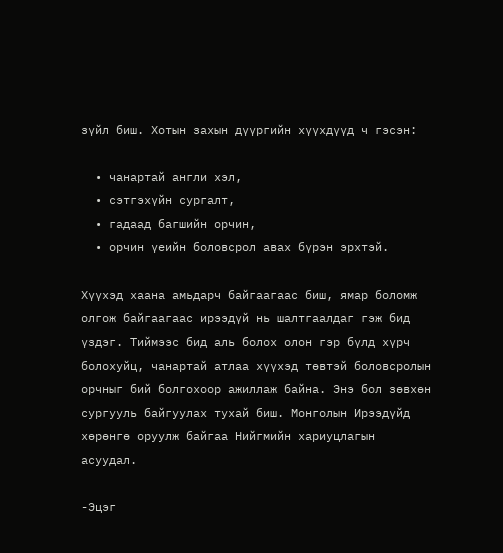зүйл биш. Хотын захын дүүргийн хүүхдүүд ч гэсэн:

  • чанартай англи хэл,
  • сэтгэхүйн сургалт,
  • гадаад багшийн орчин,
  • орчин үеийн боловсрол авах бүрэн эрхтэй.

Хүүхэд хаана амьдарч байгаагаас биш, ямар боломж олгож байгаагаас ирээдүй нь шалтгаалдаг гэж бид үздэг. Тиймээс бид аль болох олон гэр бүлд хүрч болохуйц, чанартай атлаа хүүхэд төвтэй боловсролын орчныг бий болгохоор ажиллаж байна. Энэ бол зөвхөн сургууль байгуулах тухай биш. Монголын Ирээдүйд хөрөнгө оруулж байгаа Нийгмийн хариуцлагын асуудал.

-Эцэг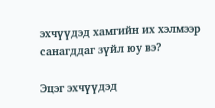эхчүүдэд хамгийн их хэлмээр санагддаг зүйл юу вэ?

Эцэг эхчүүдэд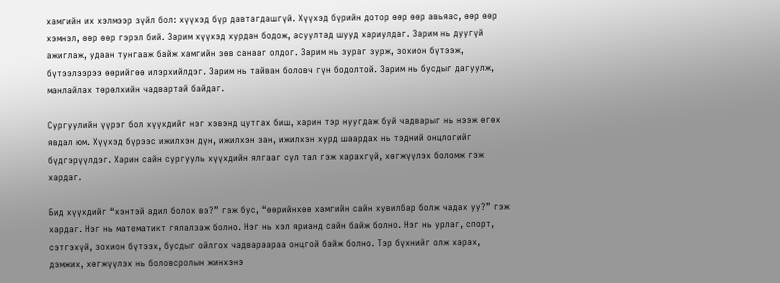хамгийн их хэлмээр зүйл бол: хүүхэд бүр давтагдашгүй. Хүүхэд бүрийн дотор өөр өөр авьяас, өөр өөр хэмнэл, өөр өөр гэрэл бий. Зарим хүүхэд хурдан бодож, асуултад шууд хариулдаг. Зарим нь дуугүй ажиглаж, удаан тунгааж байж хамгийн зөв санааг олдог. Зарим нь зураг зурж, зохион бүтээж, бүтээлээрээ өөрийгөө илэрхийлдэг. Зарим нь тайван боловч гүн бодолтой. Зарим нь бусдыг дагуулж, манлайлах төрөлхийн чадвартай байдаг.

Сургуулийн үүрэг бол хүүхдийг нэг хэвэнд цутгах биш, харин тэр нуугдаж буй чадварыг нь нээж өгөх явдал юм. Хүүхэд бүрээс ижилхэн дүн, ижилхэн зан, ижилхэн хурд шаардах нь тэдний онцлогийг бүдгэрүүлдэг. Харин сайн сургууль хүүхдийн ялгааг сул тал гэж харахгүй, хөгжүүлэх боломж гэж хардаг.

Бид хүүхдийг “хэнтэй адил болох вэ?” гэж бус, “өөрийнхөө хамгийн сайн хувилбар болж чадах уу?” гэж хардаг. Нэг нь математикт гялалзаж болно. Нэг нь хэл ярианд сайн байж болно. Нэг нь урлаг, спорт, сэтгэхүй, зохион бүтээх, бусдыг ойлгох чадвараараа онцгой байж болно. Тэр бүхнийг олж харах, дэмжих, хөгжүүлэх нь боловсролын жинхэнэ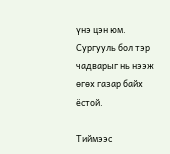үнэ цэн юм. Сургууль бол тэр чадварыг нь нээж өгөх газар байх ёстой.

Тиймээс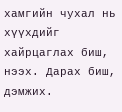хамгийн чухал нь хүүхдийг хайрцаглах биш, нээх. Дарах биш, дэмжих.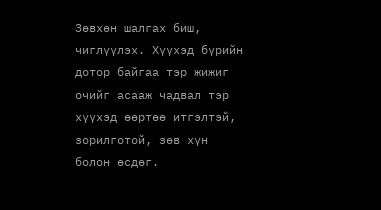Зөвхөн шалгах биш, чиглүүлэх. Хүүхэд бүрийн дотор байгаа тэр жижиг очийг асааж чадвал тэр хүүхэд өөртөө итгэлтэй, зорилготой, зөв хүн болон өсдөг.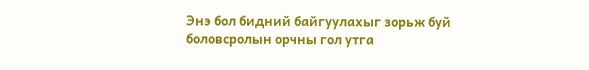Энэ бол бидний байгуулахыг зорьж буй боловсролын орчны гол утга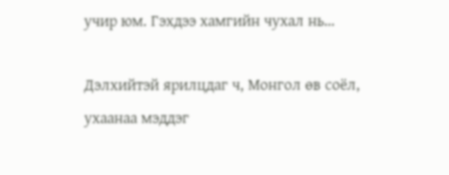учир юм. Гэхдээ хамгийн чухал нь…

Дэлхийтэй ярилцдаг ч, Монгол өв соёл, ухаанаа мэддэг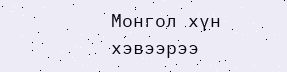Монгол хүн хэвээрээ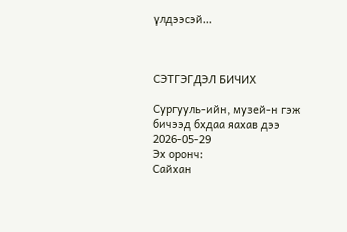үлдээсэй...



СЭТГЭГДЭЛ БИЧИХ

Сургууль-ийн, музей-н гэж бичээд бхдаа яахав дээ
2026-05-29
Эх оронч:
Сайхан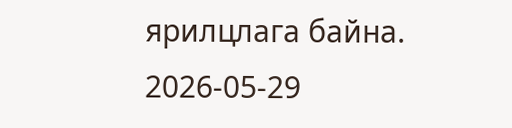ярилцлага байна.
2026-05-29